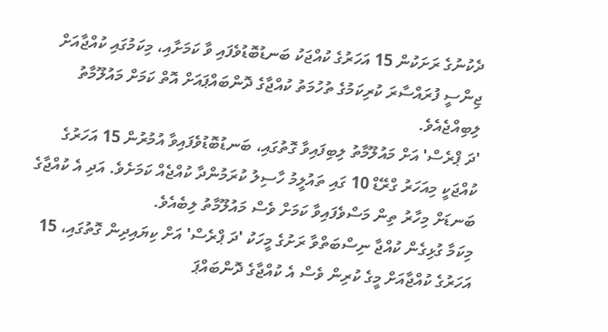ދެކުނުގެ ރަށަކުން 15 އަހަރުގެ ކުއްޖަކު ބަނޑުބޮޑުވެފައި ވާ ކަމަށާއި، މިކަމުގައި ކުއްޖާއަށް ޖިންސީ ފުރައްސާރަ ކުރިކަމުގެ ތުހުމަތު ކުއްޖާގެ ދޮންބައްޕައަށް އޮތް ކަމަށް މައުލޫމާތު ލިބިއްޖެއެވެ.
'ދަ ޕްރެސް' އަށް މައުލޫމާތު ލިބިފައިވާ ގޮތުގައި، ބަނޑުބޮޑުވެފައިވާ އުމުރުން 15 އަހަރުގެ ކުއްޖަކީ މިއަހަރު ގްރޭޑް 10 ގައި ތައުލީމު ހާސިލު ކުރަމުންދާ ކުއްޖެއް ކަމަށެވެ. އަދި އެ ކުއްޖާގެ ބަނޑަށް މިހާރު ތިން މަސްވެފައިވާ ކަމަށް ވެސް މައުލޫމާތު ލިބެއެވެ.
މިކަމާ ގުޅިގެން ކުއްޖާ ނިސްބަތްވާ ރަށުގެ މީހަކު 'ދަ ޕްރެސް' އަށް ކިޔައިދިން ގޮތުގައި، 15 އަހަރުގެ ކުއްޖާއަށް މީގެ ކުރިން ވެސް އެ ކުއްޖާގެ ދޮންބައްޕަ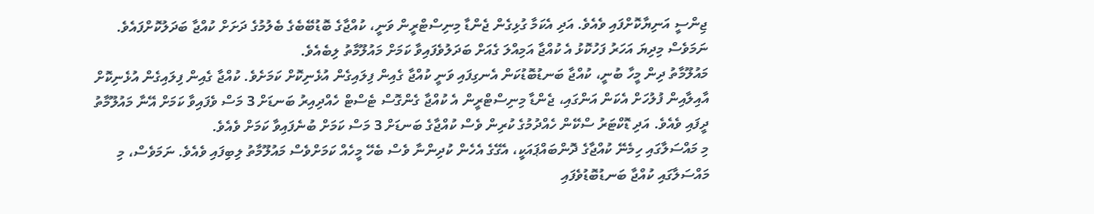ޖިންސީ އަނިޔާކޮށްފައި ވެއެވެ. އަދި އެކަމާ ގުޅިގެން ޖެންޑާ މިނިސްޓްރީން ވަނީ، ކުއްޖާގެ ބޮޑުބޭބެގެ ބެލުމުގެ ދަށަށް ކުއްޖާ ބަދަލުކޮށްފައެވެ. ނަމަވެސް މިދިޔަ އަހަރު ފަހުކޮޅު އެ ކުއްޖާ އަމިއްލަ ގެއަށް ބަދަލުވެފައިވާ ކަމަށް މައުލޫމާތު ލިބެއެވެ.
މައުލޫމާތު ދިން މީހާ ބުނީ، ކުއްޖާ ބަނޑުބޮޑުކަން އެނގިފައި ވަނީ ކުއްޖާ ގެއިން ފިލައިގެން އުޅެނިކޮށް ކަމަށެވެ. ކުއްޖާ ގެއިން ފިލައިގެން އުޅެނިކޮށް އާއިލާއިން ފުލުހަށް އެކަން އަންގައި، ޖެންޑާ މިނިސްޓްރީން އެ ކުއްޖާ ގެންގޮސް ޓެސްޓް ހެއްދިއިރު ބަނޑަށް 3 މަސް ވެފައިވާ ކަމަށް އޭނާ މައުލޫމާތު ދީފައި ވެއެވެ. އަދި ޑޮކްޓަރު ސްކޭން ހެއްދުމުގެ ކުރިން ވެސް ކުއްޖާގެ ބަނޑަށް 3 މަސް ކަމަށް ބުނެފައިވާ ކަމަށް ވެއެވެ.
މި މައްސަލާގައި ހިމެނޭ ކުއްޖާގެ ދޮންބައްޕައަކީ، އެގޭގެ އެހެން ކުދިންނާ ވެސް ބެހޭ މީހެއް ކަމަށްވެސް މައުލޫމާތު ލިބިފައި ވެއެވެ. ނަމަވެސް، މި މައްސަލާގައި ކުއްޖާ ބަނޑުބޮޑުވެފައި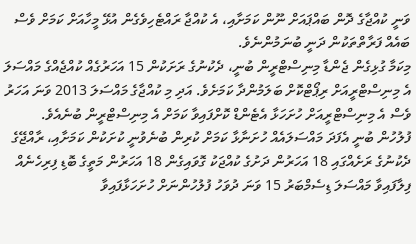ވަނީ ކުއްޖާގެ ދޮން ބައްޕައަށް ނޫން ކަމަށާއި، އެ ކުއްޖާ ރައްޓެހިވެގެން އުޅޭ މީހާއަށް ކަމަށް ވެސް ބައެއް ފަރާތްތަކުން ދަނީ ބުނަމުންނެވެ.
މިކަމާ ގުޅިގެން ޖެންޑާ މިނިސްޓްރީން ބުނީ، ދެކުނުގެ ރަށަކުން 15 އަހަރުގެއް ކުއްޖެއްގެ މައްސަލަ އެ މިނިސްޓްރީއަށް ރިޕޯޓްކޮށް ބަލަމުންދާ ކަމަށެވެ. އަދި މި ކުއްޖާގެ މައްސަލަ 2013 ވަނަ އަހަރު ވެސް އެ މިނިސްޓްރީއަށް ހުށަހަޅާ އެޓެންޑް ކޮށްފައިވާ ކަމަށް އެ މިނިސްޓްރީން ބުނެއެވެ.
ފުލުހުން ބުނީ އެފަދަ މައްސަލައެއް ހުށަނާޅާ ކަމަށް ކުރިން ބުނެވުނީ ކުށަކުން ކަމަށާއި، ރާއްޖޭގެ ދެކުނުގެ ރަށެއްގައި 18 އަހަރުން ދަށުގެ ކުއްޖަކު ގޮވައިގެން 18 އަހަރުން މަތީގެ ބޮޑި ފިރިހެނެއް ފިލާފައިވާ މައްސަލަ ޑިސެމްބަރު 15 ވަނަ ދުވަހު ފުލުހުންނަށް ހުށަހަޅާފައިވާ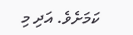ކަމަށެވެ. އަދި މި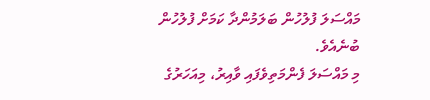މައްސަލަ ފުލުހުން ބަލަމުންދާ ކަމަށް ފުލުހުން ބުނެއެވެ.
މި މައްސަލަ ފެންމަތިވެފައި ވާއިރު، މިއަހަރުގެ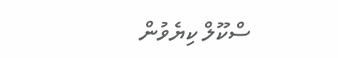ސްކޫލް ކިޔެވުން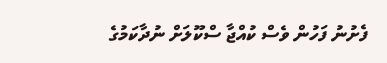ފެށުނު ފަހުން ވެސް ކުއްޖާ ސްކޫލަށް ނުދާކަމުގެ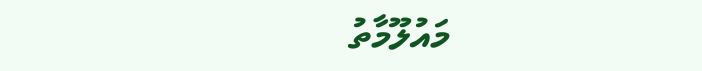މައުލޫމާތު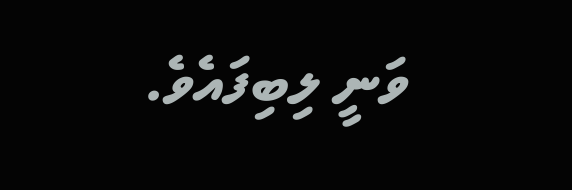ވަނީ ލިބިފައެވެ.